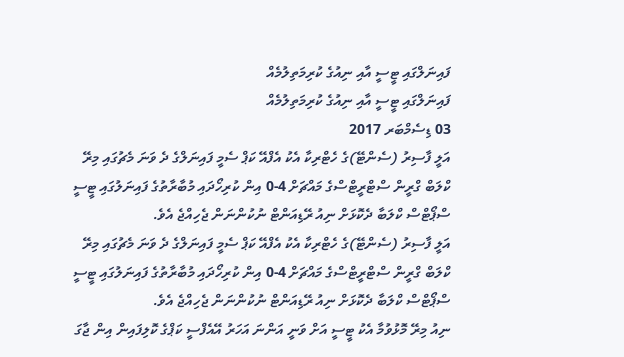ފައިނަލްގައި ޓީސީ އާއި ނިއުގެ ކުރިމަތިލުމެއް
ފައިނަލްގައި ޓީސީ އާއި ނިއުގެ ކުރިމަތިލުމެއް
03 ޑިސެމްބަރ 2017
އަލީ ފާސިރު (ސެންޓޭ)ގެ ހެޓްރިކާ އެކު އެފްއޭ ކަޕް ސެމީ ފައިނަލްގެ ދެ ވަނަ މެޗުގައި މިރޭ ކްލަބް ގްރީން ސްޓްރީޓްސްގެ މައްޗަށް 4-0 އިން ކުރިހޯދައި މުބާރާތުގެ ފައިނަލުގައި ޓީސީ ސްޕޯޓްސް ކްލަބާ ދެކޮޅަށް ނިއު ރޭޑިއަންޓް ނުކުންނަން ޖެހިއްޖެ އެވެ.
އަލީ ފާސިރު (ސެންޓޭ)ގެ ހެޓްރިކާ އެކު އެފްއޭ ކަޕް ސެމީ ފައިނަލްގެ ދެ ވަނަ މެޗުގައި މިރޭ ކްލަބް ގްރީން ސްޓްރީޓްސްގެ މައްޗަށް 4-0 އިން ކުރިހޯދައި މުބާރާތުގެ ފައިނަލުގައި ޓީސީ ސްޕޯޓްސް ކްލަބާ ދެކޮޅަށް ނިއު ރޭޑިއަންޓް ނުކުންނަން ޖެހިއްޖެ އެވެ.
ނިއު މިރޭ މޮޅުވުމާ އެކު ޓީސީ އަށް ވަނީ އަންނަ އަހަރު އޭއެފްސީ ކަޕްގެ ކޮލިފައިން އިން ޖާގަ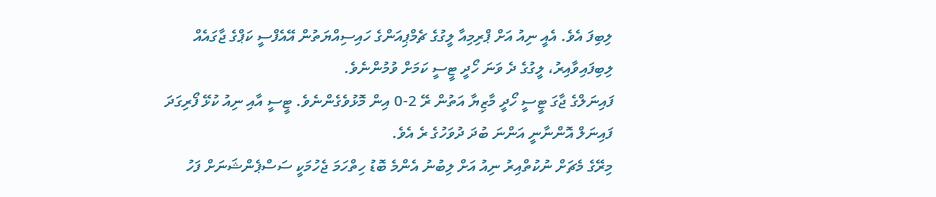ލިބިފަ އެވެ. އެއީ ނިއު އަށް ޕްރިމިއާ ލީގުގެ ޗެމްޕިއަންގެ ހައިސިއްޔަތުން އޭއެފްސީ ކަޕްގެ ޖާގައެއް ލިބިފައިވާއިރު، ލީގުގެ ދެ ވަނަ ހޯދީ ޓީސީ ކަމަށް ވުމުންނެވެ.
ފައިނަލްގެ ޖާގަ ޓީސީ ހޯދީ މާޒިޔާ އަތުން ރޭ 2-0 އިން މޮޅުވެގެންނެވެ. ޓީސީ އާއި ނިއު ކުޅޭ ފޯރިގަދަ ފައިނަލް އޮންނާނީ އަންނަ ބުދަ ދުވަހުގެ ރެ އެވެ.
މިރޭގެ މެޗަށް ނުކުތްއިރު ނިއު އަށް ލިބުނު އެންމެ ބޮޑު ހިތްހަމަ ޖެހުމަކީ ސަސްޕެންޝަނަށް ފަހު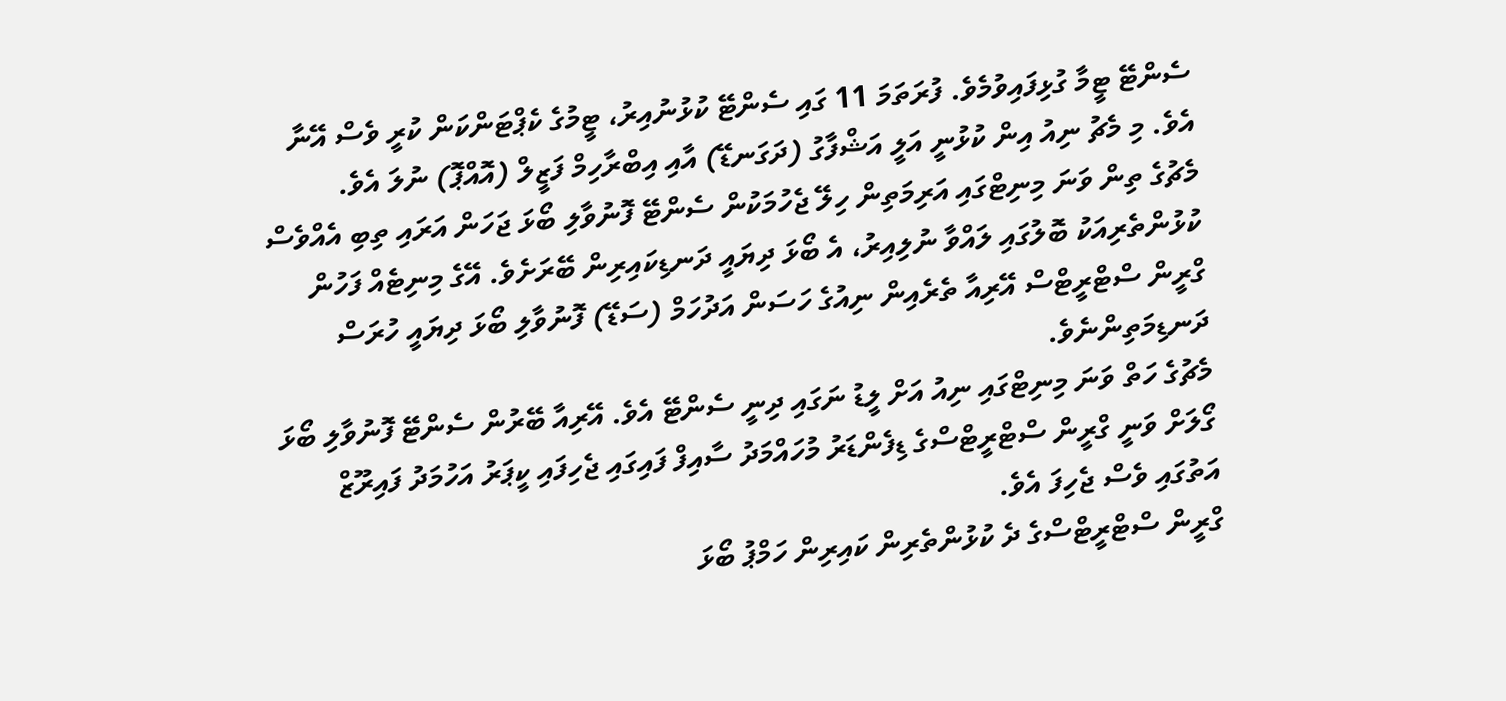ސެންޓޭ ޓީމާ ގުޅިފައިވުމެވެ. ފުރަތަމަ 11 ގައި ސެންޓޭ ކުޅުނުއިރު، ޓީމުގެ ކެޕްޓަންކަން ކުރީ ވެސް އޭނާ އެވެ. މި މެޗު ނިއު އިން ކުޅުނީ އަލީ އަޝްފާގު (ދަގަނޑޭ) އާއި އިބްރާހިމް ފަޒީލް (އޮއްޕޮ) ނުލަ އެވެ.
މެޗުގެ ތިން ވަނަ މިނިޓްގައި އަރިމަތިން ހިލޭ ޖެހުމަކުން ސެންޓޭ ފޮނުވާލި ބޯޅަ ޖަހަން އަރައި ތިބި އެއްވެސް ކުޅުންތެރިއަކު ބޮލުގައި ލައްވާ ނުލިއިރު، އެ ބޯޅަ ދިޔައީ ދަނޑިކައިރިން ބޭރަށެވެ. އޭގެ މިނިޓެއް ފަހުން ގްރީން ސްޓްރީޓްސް އޭރިއާ ތެރެއިން ނިއުގެ ހަސަން އަދުހަމް (ސަޑޭ) ފޮނުވާލި ބޯޅަ ދިޔައީ ހުރަސް ދަނޑިމަތިންނެވެ.
މެޗުގެ ހަތް ވަނަ މިނިޓްގައި ނިއު އަށް ލީޑު ނަގައި ދިނީ ސެންޓޭ އެވެ. އޭރިއާ ބޭރުން ސެންޓޭ ފޮނުވާލި ބޯޅަ ގޯލަށް ވަނީ ގްރީން ސްޓްރީޓްސްގެ ޑިފެންޑަރު މުހައްމަދު ސާއިފް ފައިގައި ޖެހިފައި ކީޕަރު އަހުމަދު ފައިރޫޒް އަތުގައި ވެސް ޖެހިފަ އެވެ.
ގްރީން ސްޓްރީޓްސްގެ ދެ ކުޅުންތެރިން ކައިރިން ހަމްޕު ބޯޅަ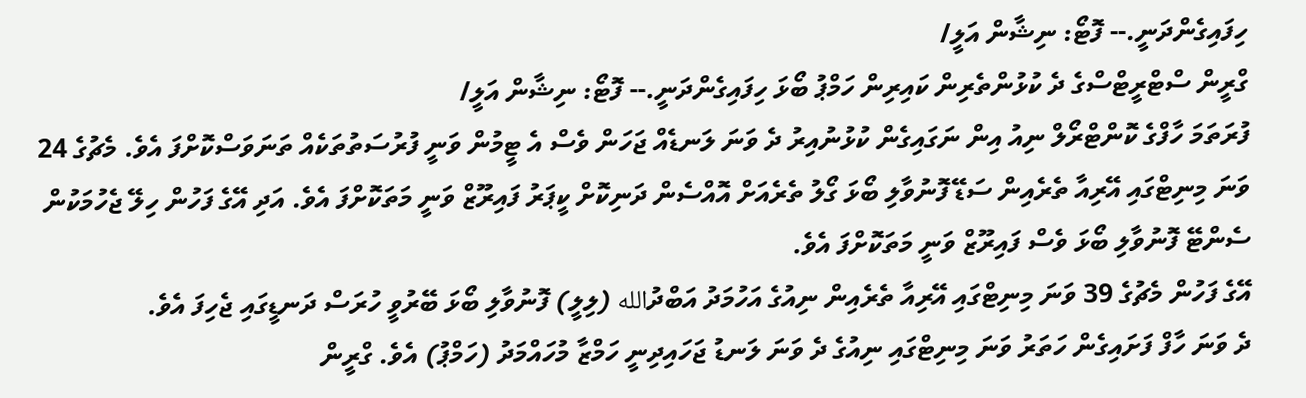ހިފައިގެންދަނީ.-- ފޮޓޯ: ނިޝާން އަލީ/
ގްރީން ސްޓްރީޓްސްގެ ދެ ކުޅުންތެރިން ކައިރިން ހަމްޕު ބޯޅަ ހިފައިގެންދަނީ.-- ފޮޓޯ: ނިޝާން އަލީ/
ފުރަތަމަ ހާފްގެ ކޮންޓްރޯލް ނިއު އިން ނަގައިގެން ކުޅުނުއިރު ދެ ވަނަ ލަނޑެއް ޖަހަން ވެސް އެ ޓީމުން ވަނީ ފުރުސަތުތަކެއް ތަނަވަސްކޮށްފަ އެވެ. މެޗުގެ 24 ވަނަ މިނިޓްގައި އޭރިއާ ތެރެއިން ސަޑޭ ފޮނުވާލި ބޯޅަ ގޯލު ތެރެއަށް އޮއްސެން ދަނިކޮށް ކީޕަރު ފައިރޫޒް ވަނީ މަތަކޮށްފަ އެވެ. އަދި އޭގެ ފަހުން ހިލޭ ޖެހުމަކުން ސެންޓޭ ފޮނުވާލި ބޯޅަ ވެސް ފައިރޫޒް ވަނީ މަތަކޮށްފަ އެވެ.
އޭގެ ފަހުން މެޗުގެ 39 ވަނަ މިނިޓްގައި އޭރިއާ ތެރެއިން ނިއުގެ އަހުމަދު އަބްދުالله (ލިލީ) ފޮނުވާލި ބޯޅަ ބޭރުވީ ހުރަސް ދަނޑީގައި ޖެހިފަ އެވެ.
ދެ ވަނަ ހާފް ފަށައިގެން ހަތަރު ވަނަ މިނިޓްގައި ނިއުގެ ދެ ވަނަ ލަނޑު ޖަހައިދިނީ ހަމްޒާ މުހައްމަދު (ހަމްޕު) އެވެ. ގްރީން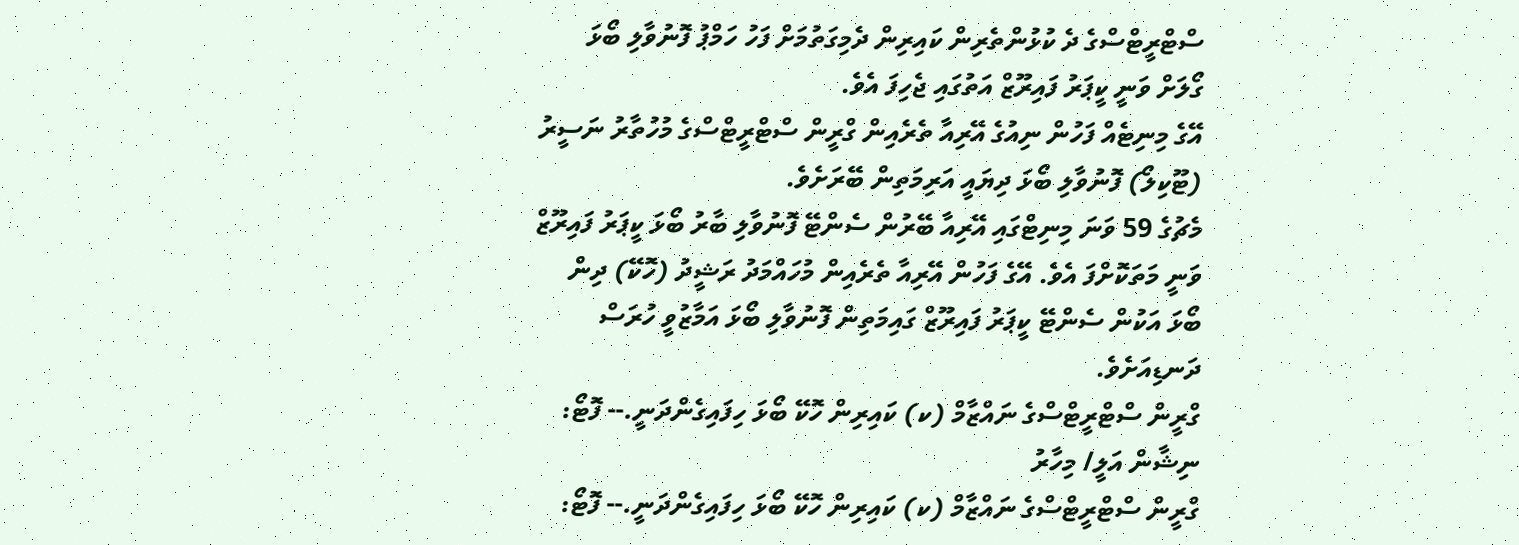ސްޓްރީޓްސްގެ ދެ ކުޅުންތެރިން ކައިރިން ދެމިގަތުމަށް ފަހު ހަމްޕު ފޮނުވާލި ބޯޅަ ގޯލަށް ވަނީ ކީޕަރު ފައިރޫޒް އަތުގައި ޖެހިފަ އެވެ.
އޭގެ މިނިޓެއް ފަހުން ނިއުގެ އޭރިއާ ތެރެއިން ގްރީން ސްޓްރީޓްސްގެ މުހުތާރު ނަސީރު (ޓޫކިލޯ) ފޮނުވާލި ބޯޅަ ދިޔައީ އަރިމަތިން ބޭރަށެވެ.
މެޗުގެ 59 ވަނަ މިނިޓްގައި އޭރިއާ ބޭރުން ސެންޓޭ ފޮނުވާލި ބާރު ބޯޅަ ކީޕަރު ފައިރޫޒް ވަނީ މަތަކޮށްފަ އެވެ. އޭގެ ފަހުން އޭރިއާ ތެރެއިން މުހައްމަދު ރަޝީދު (ހޮކޭ) ދިން ބޯޅަ އަކުން ސެންޓޭ ކީޕަރު ފައިރޫޒް ގައިމަތިން ފޮނުވާލި ބޯޅަ އަމާޒުވީ ހުރަސް ދަނޑިއަށެވެ.
ގްރީން ސްޓްރީޓްސްގެ ނައްޒާމް (ކ) ކައިރިން ހޮކޭ ބޯޅަ ހިފައިގެންދަނީ.-- ފޮޓޯ: ނިޝާން އަލީ/ މިހާރު
ގްރީން ސްޓްރީޓްސްގެ ނައްޒާމް (ކ) ކައިރިން ހޮކޭ ބޯޅަ ހިފައިގެންދަނީ.-- ފޮޓޯ: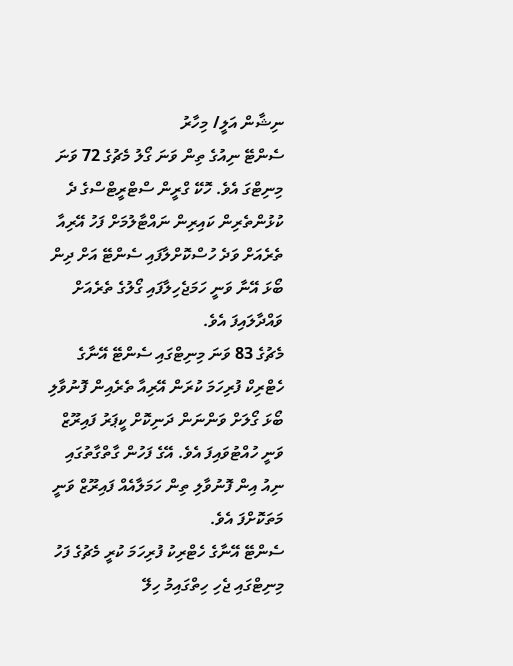ނިޝާން އަލީ/ މިހާރު
ސެންޓޭ ނިއުގެ ތިން ވަނަ ގޯލު މެޗުގެ 72 ވަނަ މިނިޓްގަ އެވެ. ހޮކޭ ގްރީން ސްޓްރީޓްސްގެ ދެ ކުޅުންތެރިން ކައިރިން ނައްޓާލުމަށް ފަހު އޭރިއާ ތެރެއަށް ވަދެ ހުސްކޮށްލާފައި ސެންޓޭ އަށް ދިން ބޯޅަ އޭނާ ވަނީ ހަމަޖެހިލާފައި ގޯލުގެ ތެރެއަށް ވައްދާލައިފަ އެވެ.
މެޗުގެ 83 ވަނަ މިނިޓްގައި ސެންޓޭ އޭނާގެ ހެޓްރިކް ފުރިހަމަ ކުރަން އޭރިއާ ތެރެއިން ފޮނުވާލި ބޯޅަ ގޯލަށް ވަންނަން ދަނިކޮށް ކީޕަރު ފައިރޫޒް ވަނީ ހުއްޓުވައިފަ އެވެ. އޭގެ ފަހުން ގާތްގާތުގައި ނިއު އިން ފޮނުވާލި ތިން ހަމަލާއެއް ފައިރޫޒް ވަނީ މަތަކޮށްފަ އެވެ.
ސެންޓޭ އޭނާގެ ހެޓްރިކު ފުރިހަމަ ކުރީ މެޗުގެ ފަހު މިނިޓްގައި ޖެހި ހިތްގައިމު ހިލޭ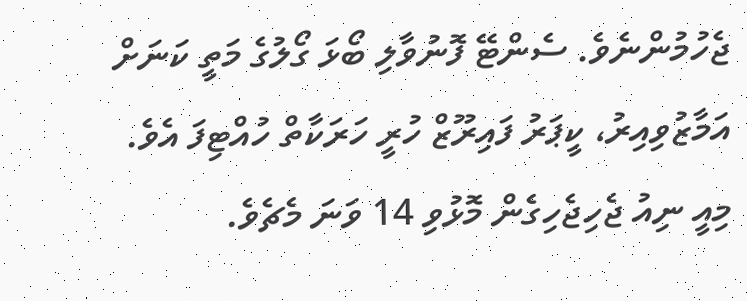ޖެހުމުންނެވެ. ސެންޓޭ ފޮނުވާލި ބޯޅަ ގޯލުގެ މަތީ ކަނަށް އަމާޒުވިއިރު، ކީޕަރު ފައިރޫޒް ހުރީ ހަރަކާތް ހުއްޓިފަ އެވެ.
މިއީ ނިއު ޖެހިޖެހިގެން މޮޅުވި 14 ވަނަ މެޗެވެ.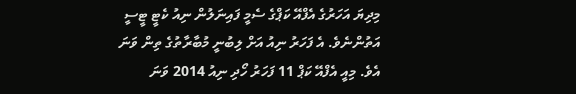މިދިޔަ އަހަރުގެ އެފްއޭ ކަޕްގެ ސެމީ ފައިނަލުން ނިއު ކެޓީ ޓީސީ އަތުންނެވެ. އެ ފަހަރު ނިއު އަށް ލިބުނީ މުބާރާތުގެ ތިން ވަނަ އެވެ. މިއީ އެފްއޭ ކަޕް 11 ފަހަރު ހޯދި ނިއު 2014 ވަނަ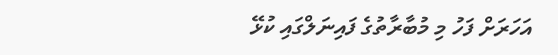އަހަރަށް ފަހު މި މުބާރާތުގެ ފައިނަލްގައި ކުޅޭ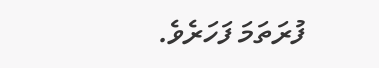ފުރަތަމަ ފަހަރެވެ.